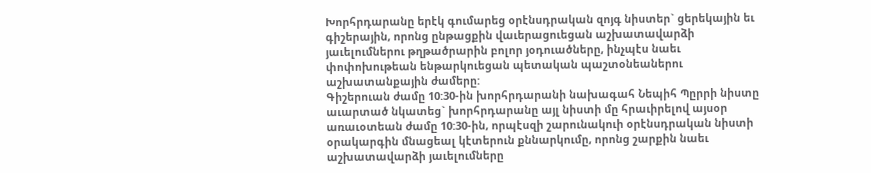Խորհրդարանը երէկ գումարեց օրէնսդրական զոյգ նիստեր` ցերեկային եւ գիշերային, որոնց ընթացքին վաւերացուեցան աշխատավարձի յաւելումներու թղթածրարին բոլոր յօդուածները, ինչպէս նաեւ փոփոխութեան ենթարկուեցան պետական պաշտօնեաներու աշխատանքային ժամերը:
Գիշերուան ժամը 10:30-ին խորհրդարանի նախագահ Նեպիհ Պըրրի նիստը աւարտած նկատեց` խորհրդարանը այլ նիստի մը հրաւիրելով այսօր առաւօտեան ժամը 10:30-ին, որպէսզի շարունակուի օրէնսդրական նիստի օրակարգին մնացեալ կէտերուն քննարկումը, որոնց շարքին նաեւ աշխատավարձի յաւելումները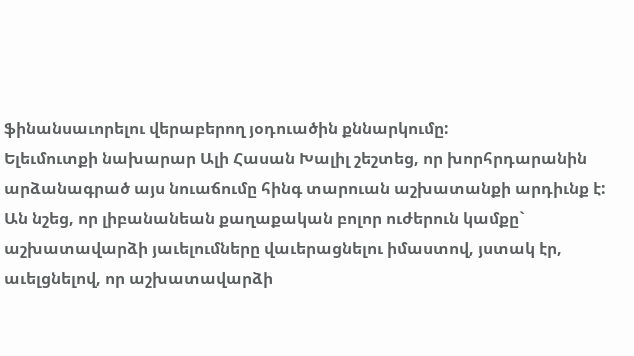ֆինանսաւորելու վերաբերող յօդուածին քննարկումը:
Ելեւմուտքի նախարար Ալի Հասան Խալիլ շեշտեց, որ խորհրդարանին արձանագրած այս նուաճումը հինգ տարուան աշխատանքի արդիւնք է:
Ան նշեց, որ լիբանանեան քաղաքական բոլոր ուժերուն կամքը` աշխատավարձի յաւելումները վաւերացնելու իմաստով, յստակ էր, աւելցնելով, որ աշխատավարձի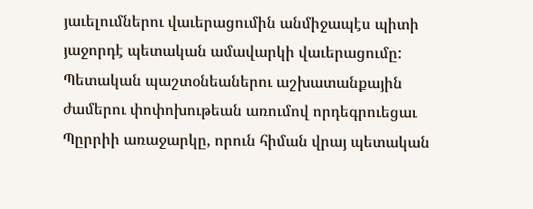յաւելումներու վաւերացումին անմիջապէս պիտի յաջորդէ պետական ամավարկի վաւերացումը:
Պետական պաշտօնեաներու աշխատանքային ժամերու փոփոխութեան առումով որդեգրուեցաւ Պըրրիի առաջարկը, որուն հիման վրայ պետական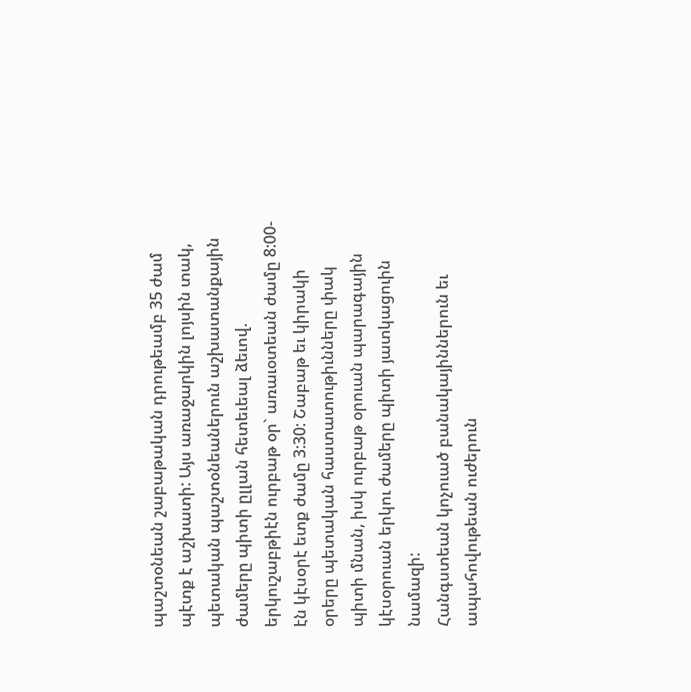պաշտօնեան շաբաթական դրութեամբ 35 ժամ պէտք է աշխատի: Այս առաջարկին լոյսին տակ, պետական պաշտօնեաներուն աշխատանքային ժամերը պիտի ըլլան հետեւեալ ձեւով. երկուշաբթիէն ուրբաթ օր` առաւօտեան ժամը 8:00-էն կէսօրէ ետք ժամը 3:30: Շաբաթ եւ կիրակի օրերը պետական հաստատութիւնները փակ պիտի մնան, իսկ ուրբաթ օրուան պարագային կէսօրուան երկու ժամերը պիտի յատկացուին նամազի:
Հանգստեան կոչուած բանակայիններուն եւ ապահովութեան ուժերուն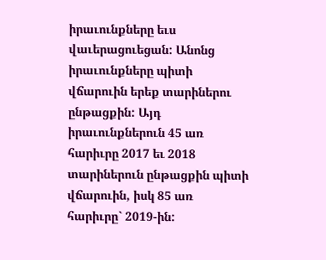իրաւունքները եւս վաւերացուեցան: Անոնց իրաւունքները պիտի վճարուին երեք տարիներու ընթացքին: Այդ իրաւունքներուն 45 առ հարիւրը 2017 եւ 2018 տարիներուն ընթացքին պիտի վճարուին, իսկ 85 առ հարիւրը` 2019-ին: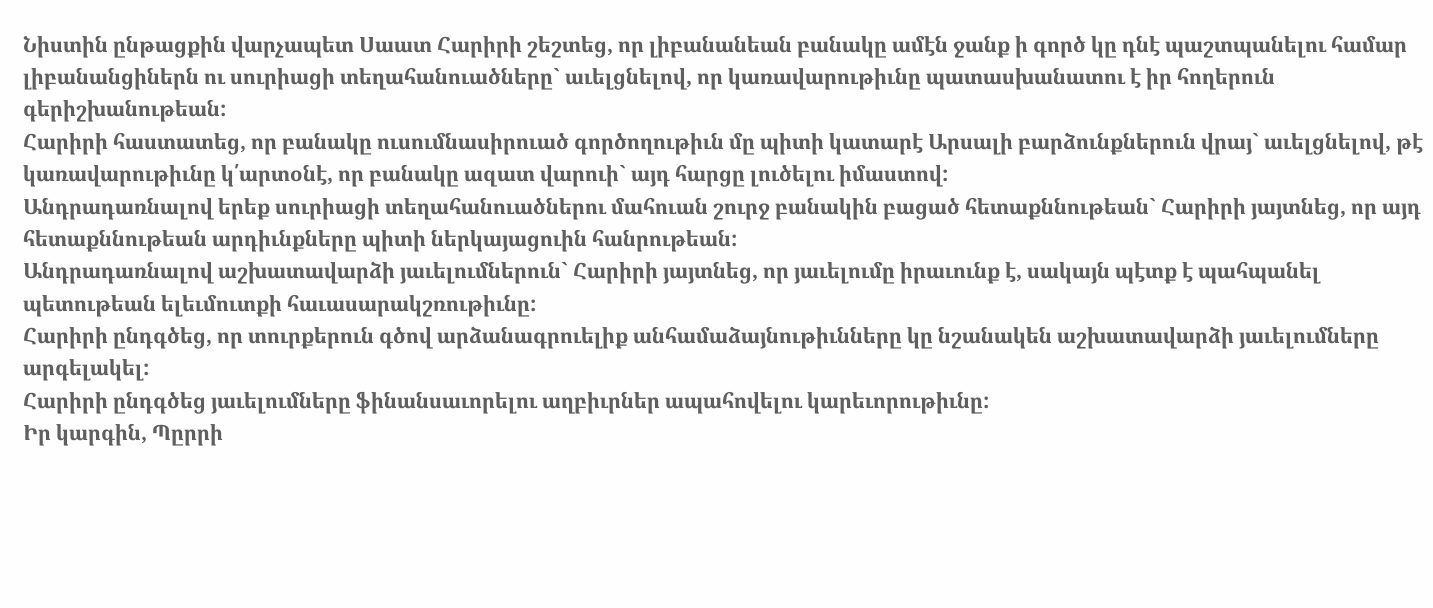Նիստին ընթացքին վարչապետ Սաատ Հարիրի շեշտեց, որ լիբանանեան բանակը ամէն ջանք ի գործ կը դնէ պաշտպանելու համար լիբանանցիներն ու սուրիացի տեղահանուածները` աւելցնելով, որ կառավարութիւնը պատասխանատու է իր հողերուն գերիշխանութեան:
Հարիրի հաստատեց, որ բանակը ուսումնասիրուած գործողութիւն մը պիտի կատարէ Արսալի բարձունքներուն վրայ` աւելցնելով, թէ կառավարութիւնը կ՛արտօնէ, որ բանակը ազատ վարուի` այդ հարցը լուծելու իմաստով:
Անդրադառնալով երեք սուրիացի տեղահանուածներու մահուան շուրջ բանակին բացած հետաքննութեան` Հարիրի յայտնեց, որ այդ հետաքննութեան արդիւնքները պիտի ներկայացուին հանրութեան:
Անդրադառնալով աշխատավարձի յաւելումներուն` Հարիրի յայտնեց, որ յաւելումը իրաւունք է, սակայն պէտք է պահպանել պետութեան ելեւմուտքի հաւասարակշռութիւնը:
Հարիրի ընդգծեց, որ տուրքերուն գծով արձանագրուելիք անհամաձայնութիւնները կը նշանակեն աշխատավարձի յաւելումները արգելակել:
Հարիրի ընդգծեց յաւելումները ֆինանսաւորելու աղբիւրներ ապահովելու կարեւորութիւնը:
Իր կարգին, Պըրրի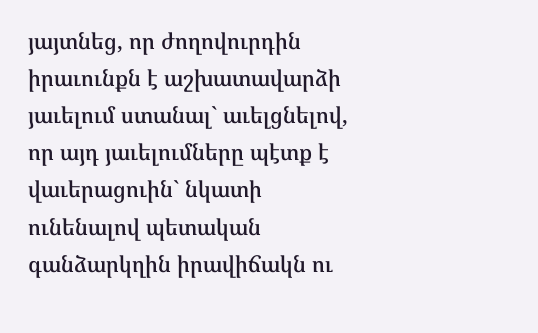յայտնեց, որ ժողովուրդին իրաւունքն է աշխատավարձի յաւելում ստանալ` աւելցնելով, որ այդ յաւելումները պէտք է վաւերացուին` նկատի ունենալով պետական գանձարկղին իրավիճակն ու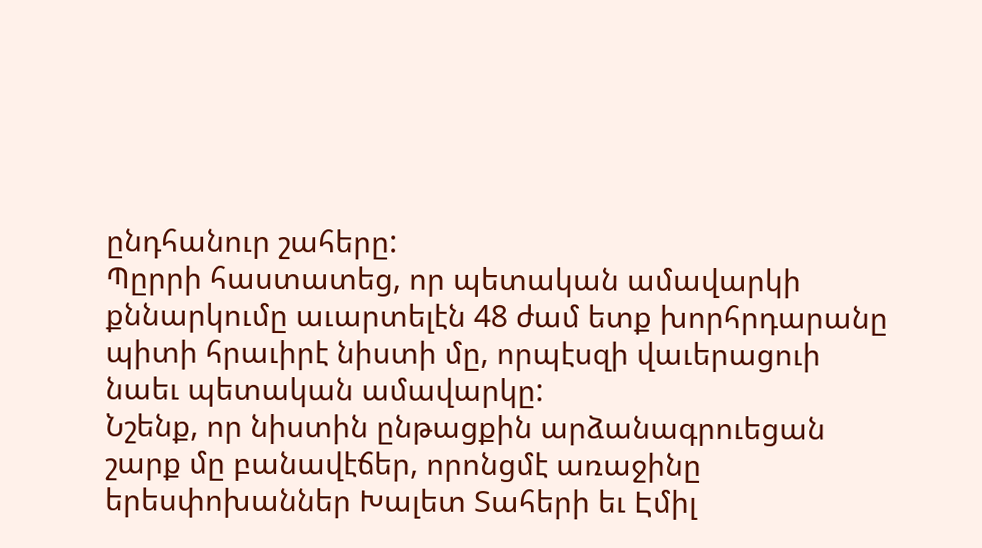ընդհանուր շահերը:
Պըրրի հաստատեց, որ պետական ամավարկի քննարկումը աւարտելէն 48 ժամ ետք խորհրդարանը պիտի հրաւիրէ նիստի մը, որպէսզի վաւերացուի նաեւ պետական ամավարկը:
Նշենք, որ նիստին ընթացքին արձանագրուեցան շարք մը բանավէճեր, որոնցմէ առաջինը երեսփոխաններ Խալետ Տահերի եւ Էմիլ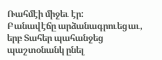Ռահմէի միջեւ էր:
Բանավէճը արձանագրուեցաւ, երբ Տահեր պահանջեց պաշտօնանկ ընել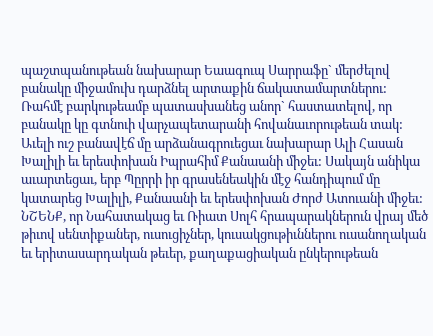պաշտպանութեան նախարար Եաագուպ Սարրաֆը` մերժելով բանակը միջամուխ դարձնել արտաքին ճակատամարտներու: Ռահմէ բարկութեամբ պատասխանեց անոր` հաստատելով, որ բանակը կը գտնուի վարչապետարանի հովանաւորութեան տակ:
Աւելի ուշ բանավէճ մը արձանագրուեցաւ նախարար Ալի Հասան Խալիլի եւ երեսփոխան Իպրահիմ Քանաանի միջեւ: Սակայն անիկա աւարտեցաւ, երբ Պըրրի իր գրասենեակին մէջ հանդիպում մը կատարեց Խալիլի, Քանաանի եւ երեսփոխան Ժորժ Ատուանի միջեւ:
ՆՇԵՆՔ, որ Նահատակաց եւ Ռիատ Սոլհ հրապարակներուն վրայ մեծ թիւով սենտիքաներ, ուսուցիչներ, կուսակցութիւններու ուսանողական եւ երիտասարդական թեւեր, քաղաքացիական ընկերութեան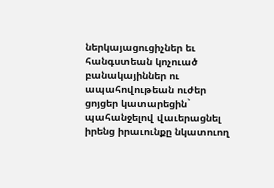ներկայացուցիչներ եւ հանգստեան կոչուած բանակայիններ ու ապահովութեան ուժեր ցոյցեր կատարեցին` պահանջելով վաւերացնել իրենց իրաւունքը նկատուող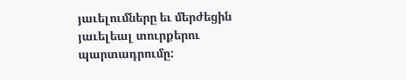յաւելումները եւ մերժեցին յաւելեալ տուրքերու պարտադրումը: